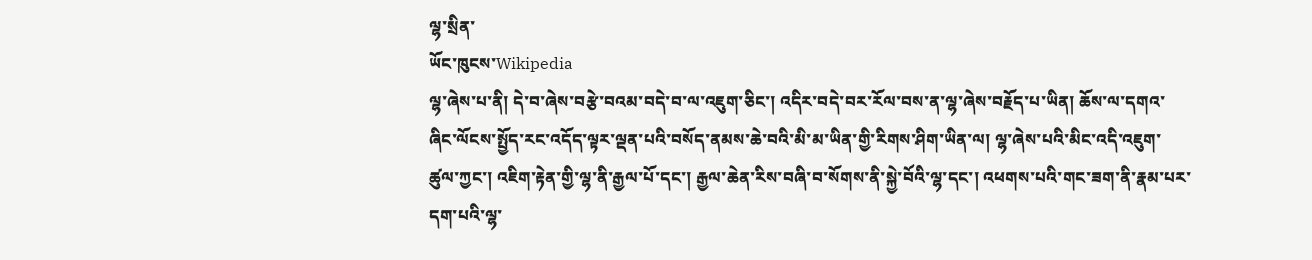ལྷ་སྲིན་
ཡོང་ཁུངས་Wikipedia
ལྷ་ཞེས་པ་ནི། དེ་བ་ཞེས་བརྩེ་བའམ་བདེ་བ་ལ་འཇུག་ཅིང་། འདིར་བདེ་བར་རོལ་བས་ན་ལྷ་ཞེས་བརྗོད་པ་ཡིན། ཆོས་ལ་དགའ་ཞིང་ལོངས་སྤྱོད་རང་འདོད་ལྟར་ལྡན་པའི་བསོད་ནམས་ཆེ་བའི་མི་མ་ཡིན་གྱི་རིགས་ཤིག་ཡིན་ལ། ལྷ་ཞེས་པའི་མིང་འདི་འཇུག་ཚུལ་ཀྱང་། འཇིག་རྟེན་གྱི་ལྷ་ནི་རྒྱལ་པོ་དང་། རྒྱལ་ཆེན་རིས་བཞི་བ་སོགས་ནི་སྐྱེ་བོའི་ལྷ་དང་། འཕགས་པའི་གང་ཟག་ནི་རྣམ་པར་དག་པའི་ལྷ་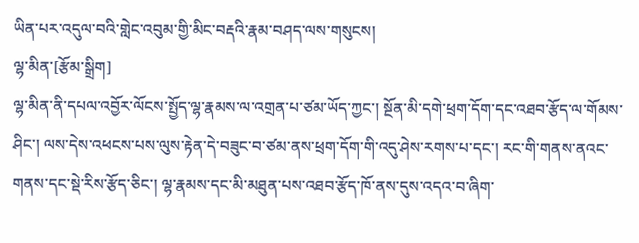ཡིན་པར་འདུལ་བའི་གླེང་འབུམ་གྱི་མིང་བརྡའི་རྣམ་བཤད་ལས་གསུངས།
ལྷ་མིན་[རྩོམ་སྒྲིག]
ལྷ་མིན་ནི་དཔལ་འབྱོར་ལོངས་སྤྱོད་ལྷ་རྣམས་ལ་འགྲན་པ་ཙམ་ཡོད་ཀྱང་། སྔོན་མི་དགེ་ཕྲག་དོག་དང་འཐབ་རྩོད་ལ་གོམས་ཤིང་། ལས་དེས་འཕངས་པས་ལུས་རྟེན་དེ་བཟུང་བ་ཙམ་ནས་ཕྲག་དོག་གི་འདུ་ཤེས་རགས་པ་དང་། རང་གི་གནས་ནའང་གནས་དང་སྡེ་རིས་རྩོད་ཅིང་། ལྷ་རྣམས་དང་མི་མཐུན་པས་འཐབ་རྩོད་ཁོ་ནས་དུས་འདའ་བ་ཞིག་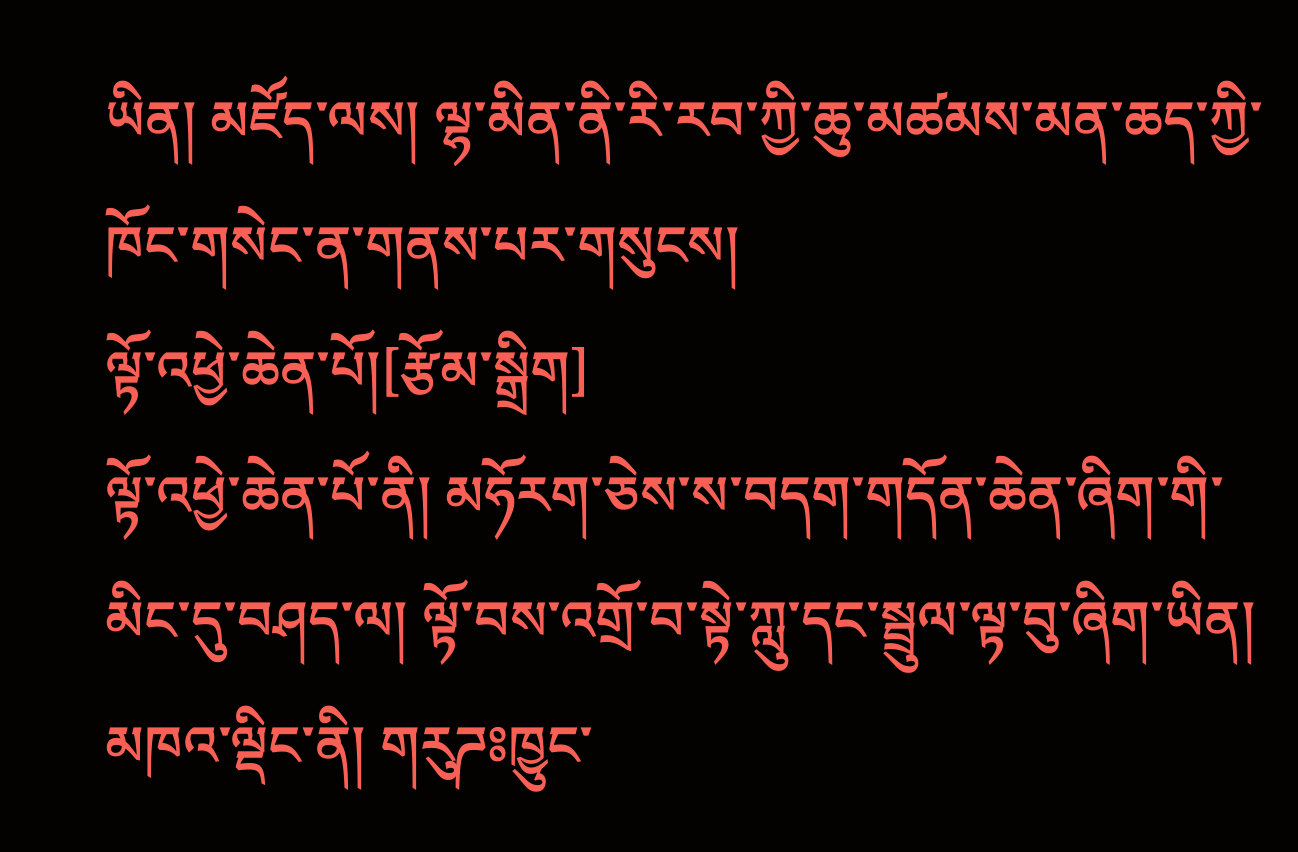ཡིན། མཛོད་ལས། ལྷ་མིན་ནི་རི་རབ་ཀྱི་ཆུ་མཚམས་མན་ཆད་ཀྱི་ཁོང་གསེང་ན་གནས་པར་གསུངས།
ལྟོ་འཕྱེ་ཆེན་པོ།[རྩོམ་སྒྲིག]
ལྟོ་འཕྱེ་ཆེན་པོ་ནི། མཧོརག་ཅེས་ས་བདག་གདོན་ཆེན་ཞིག་གི་མིང་དུ་བཤད་ལ། ལྟོ་བས་འགྲོ་བ་སྟེ་ཀླུ་དང་སྦྲུལ་ལྟ་བུ་ཞིག་ཡིན། མཁའ་ལྡིང་ནི། གརུཌཿཁྱུང་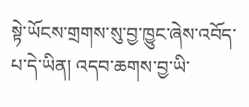སྟེ་ཡོངས་གྲགས་སུ་བྱ་ཁྱུང་ཞེས་འབོད་པ་དེ་ཡིན། འདབ་ཆགས་བྱ་ཡི་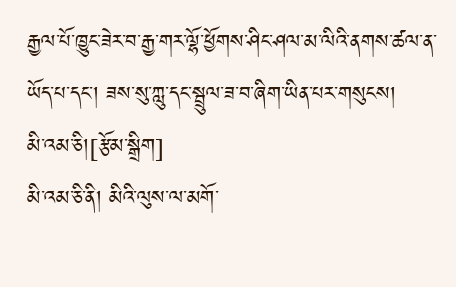རྒྱལ་པོ་ཁྱུང་ཟེར་བ་རྒྱ་གར་ལྷོ་ཕྱོགས་ཤིང་ཤལ་མ་ལིའི་ནགས་ཚལ་ན་ཡོད་པ་དང་། ཟས་སུ་ཀླུ་དང་སྦྲུལ་ཟ་བ་ཞིག་ཡིན་པར་གསུངས།
མི་འམ་ཅི།[རྩོམ་སྒྲིག]
མི་འམ་ཅི་ནི། མིའི་ལུས་ལ་མགོ་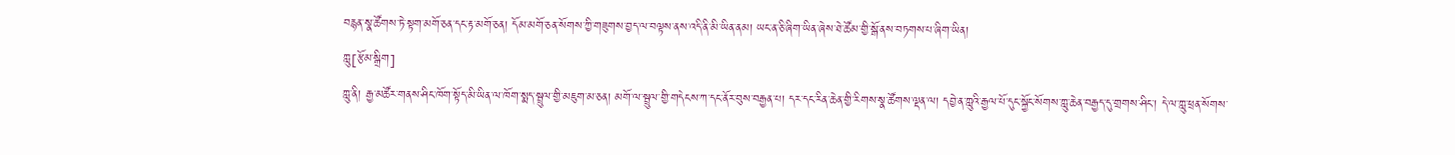བརྙན་སྣ་ཚོགས་ཏེ་སྟག་མགོ་ཅན་དང་རྟ་མགོ་ཅན། དོམ་མགོ་ཅན་སོགས་ཀྱི་གཟུགས་བྱད་ལ་བལྟས་ནས་འདི་ནི་མི་ཡིན་ནམ། ཡང་ན་ཅི་ཞིག་ཡིན་ཞེས་ཐེ་ཚོམ་གྱི་སྒོ་ནས་བཏགས་པ་ཞིག་ཡིན།
ཀླུ[རྩོམ་སྒྲིག]
ཀླུ་ནི། རྒྱ་མཚོར་གནས་ཤིང་ཁོག་སྟོད་མི་ཡིན་ལ་ཁོག་སྨད་སྦྲུལ་གྱི་མཇུག་མ་ཅན། མགོ་ལ་སྦྲུལ་གྱི་གདེངས་ཀ་དང་ནོར་བུས་བརྒྱན་པ། དར་དང་རིན་ཆེན་གྱི་རིགས་སྣ་ཚོགས་ལྡན་ལ། དབྱེ་ན་ཀླུའི་རྒྱལ་པོ་དུང་སྐྱོང་སོགས་ཀླུ་ཆེན་བརྒྱད་དུ་གྲགས་ཤིང་། དེ་ལ་ཀླུ་ཕྲན་སོགས་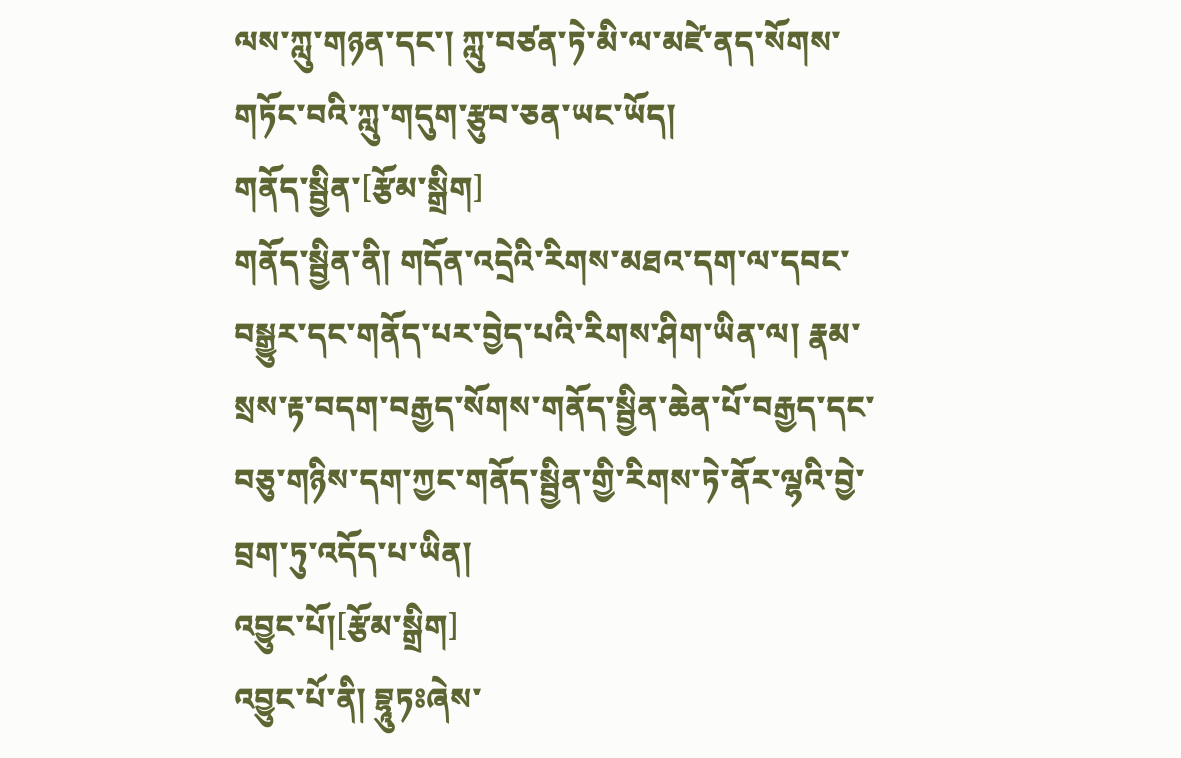ལས་ཀླུ་གཉན་དང་། ཀླུ་བཙན་ཏེ་མི་ལ་མཛེ་ནད་སོགས་གཏོང་བའི་ཀླུ་གདུག་རྩུབ་ཅན་ཡང་ཡོད།
གནོད་སྦྱིན་[རྩོམ་སྒྲིག]
གནོད་སྦྱིན་ནི། གདོན་འདྲེའི་རིགས་མཐའ་དག་ལ་དབང་བསྒྱུར་དང་གནོད་པར་བྱེད་པའི་རིགས་ཤིག་ཡིན་ལ། རྣམ་སྲས་རྟ་བདག་བརྒྱད་སོགས་གནོད་སྦྱིན་ཆེན་པོ་བརྒྱད་དང་བཅུ་གཉིས་དག་ཀྱང་གནོད་སྦྱིན་གྱི་རིགས་ཏེ་ནོར་ལྷའི་བྱེ་བྲག་ཏུ་འདོད་པ་ཡིན།
འབྱུང་པོ།[རྩོམ་སྒྲིག]
འབྱུང་པོ་ནི། བྷཱུཏཿཞེས་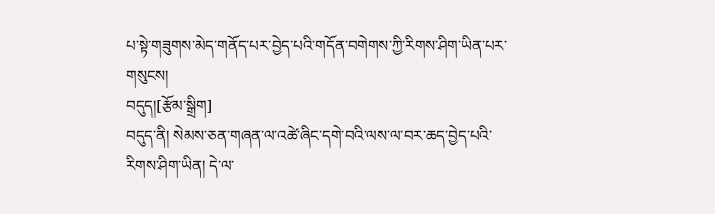པ་སྟེ་གཟུགས་མེད་གནོད་པར་བྱེད་པའི་གདོན་བགེགས་ཀྱི་རིགས་ཤིག་ཡིན་པར་གསུངས།
བདུད།[རྩོམ་སྒྲིག]
བདུད་ནི། སེམས་ཅན་གཞན་ལ་འཚེ་ཞིང་དགེ་བའི་ལས་ལ་བར་ཆད་བྱེད་པའི་རིགས་ཤིག་ཡིན། དེ་ལ་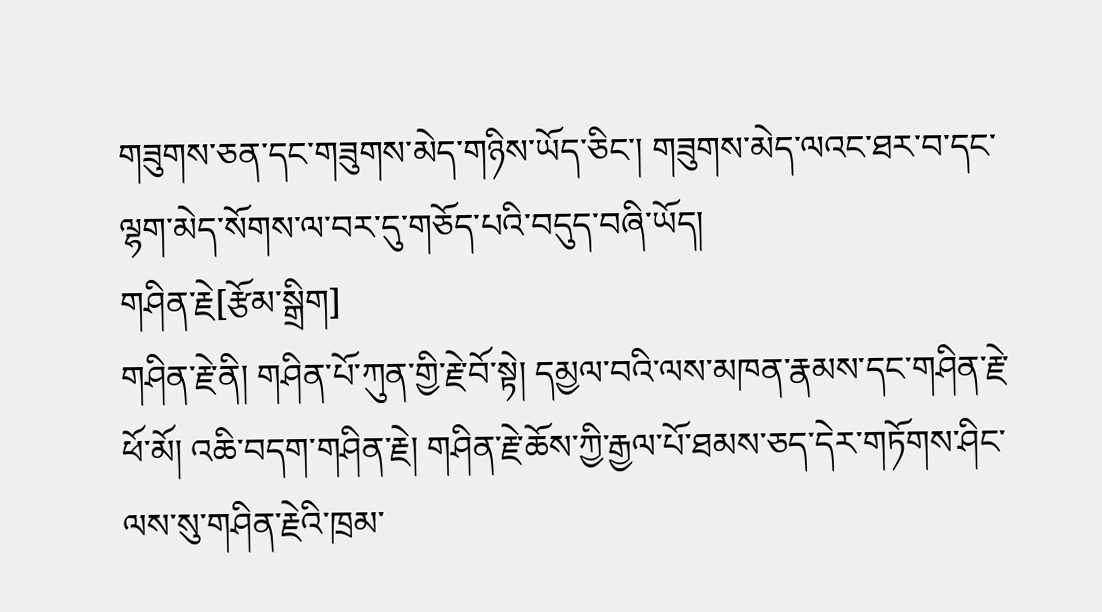གཟུགས་ཅན་དང་གཟུགས་མེད་གཉིས་ཡོད་ཅིང་། གཟུགས་མེད་ལའང་ཐར་བ་དང་ལྷག་མེད་སོགས་ལ་བར་དུ་གཅོད་པའི་བདུད་བཞི་ཡོད།
གཤིན་རྗེ[རྩོམ་སྒྲིག]
གཤིན་རྗེ་ནི། གཤིན་པོ་ཀུན་གྱི་རྗེ་བོ་སྟེ། དམྱལ་བའི་ལས་མཁན་རྣམས་དང་གཤིན་རྗེ་ཕོ་མོ། འཆི་བདག་གཤིན་རྗེ། གཤིན་རྗེ་ཆོས་ཀྱི་རྒྱལ་པོ་ཐམས་ཅད་དེར་གཏོགས་ཤིང་ལས་སུ་གཤིན་རྗེའི་ཁྲམ་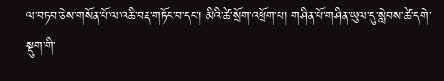ལ་བཏབ་ཅེས་གསོན་པོ་ལ་འཆི་བརྡ་གཏོང་བ་དང་། མིའི་ཚེ་སྲོག་འཕྲོག་པ། གཤིན་པོ་གཤིན་ཡུལ་དུ་སླེབས་ཚེ་དགེ་སྡུག་གི་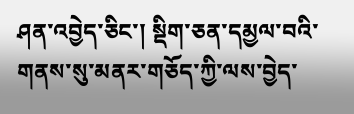ཤན་འབྱེད་ཅིང་། སྡིག་ཅན་དམྱལ་བའི་གནས་སུ་མནར་གཅོད་ཀྱི་ལས་བྱེད་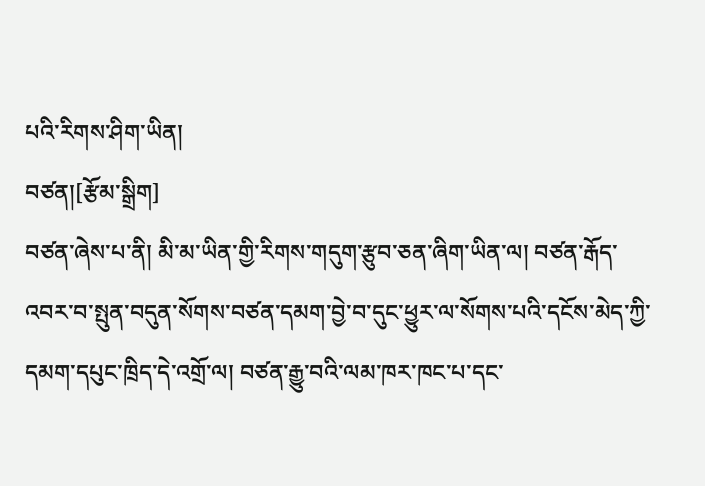པའི་རིགས་ཤིག་ཡིན།
བཙན།[རྩོམ་སྒྲིག]
བཙན་ཞེས་པ་ནི། མི་མ་ཡིན་གྱི་རིགས་གདུག་རྩུབ་ཅན་ཞིག་ཡིན་ལ། བཙན་རྒོད་འབར་བ་སྤུན་བདུན་སོགས་བཙན་དམག་བྱེ་བ་དུང་ཕྱུར་ལ་སོགས་པའི་དངོས་མེད་ཀྱི་དམག་དཔུང་ཁྲིད་དེ་འགྲོ་ལ། བཙན་རྒྱུ་བའི་ལམ་ཁར་ཁང་པ་དང་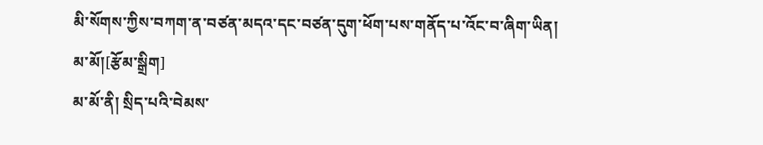མི་སོགས་ཀྱིས་བཀག་ན་བཙན་མདའ་དང་བཙན་དུག་ཕོག་པས་གནོད་པ་འོང་བ་ཞིག་ཡིན།
མ་མོ།[རྩོམ་སྒྲིག]
མ་མོ་ནི། སྲིད་པའི་བེམས་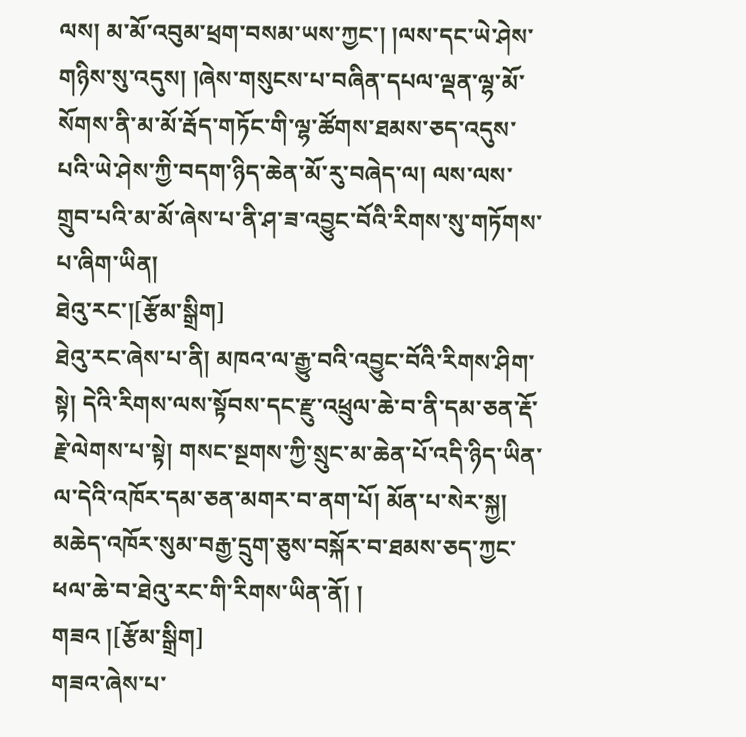ལས། མ་མོ་འབུམ་ཕྲག་བསམ་ཡས་ཀྱང་། །ལས་དང་ཡེ་ཤེས་གཉིས་སུ་འདུས། །ཞེས་གསུངས་པ་བཞིན་དཔལ་ལྡན་ལྷ་མོ་སོགས་ནི་མ་མོ་རྦོད་གཏོང་གི་ལྷ་ཚོགས་ཐམས་ཅད་འདུས་པའི་ཡེ་ཤེས་ཀྱི་བདག་ཉིད་ཆེན་མོ་རུ་བཞེད་ལ། ལས་ལས་གྲུབ་པའི་མ་མོ་ཞེས་པ་ནི་ཤ་ཟ་འབྱུང་བོའི་རིགས་སུ་གཏོགས་པ་ཞིག་ཡིན།
ཐེའུ་རང་།[རྩོམ་སྒྲིག]
ཐེའུ་རང་ཞེས་པ་ནི། མཁའ་ལ་རྒྱུ་བའི་འབྱུང་བོའི་རིགས་ཤིག་སྟེ། དེའི་རིགས་ལས་སྟོབས་དང་རྫུ་འཕྲུལ་ཆེ་བ་ནི་དམ་ཅན་རྡོ་རྗེ་ལེགས་པ་སྟེ། གསང་སྔགས་ཀྱི་སྲུང་མ་ཆེན་པོ་འདི་ཉིད་ཡིན་ལ་དེའི་འཁོར་དམ་ཅན་མགར་བ་ནག་པོ། མོན་པ་སེར་སྐྱ། མཆེད་འཁོར་སུམ་བརྒྱ་དྲུག་ཅུས་བསྐོར་བ་ཐམས་ཅད་ཀྱང་ཕལ་ཆེ་བ་ཐེའུ་རང་གི་རིགས་ཡིན་ནོ། །
གཟའ །[རྩོམ་སྒྲིག]
གཟའ་ཞེས་པ་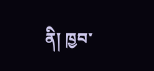ནི། ཁྱབ་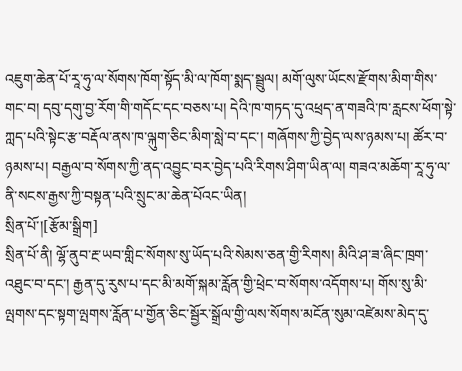འཇུག་ཆེན་པོ་རཱ་ཧུ་ལ་སོགས་ཁོག་སྟོད་མི་ལ་ཁོག་སྨད་སྦྲུལ། མགོ་ལུས་ཡོངས་རྫོགས་མིག་གིས་གང་བ། དབུ་དགུ་བྱ་རོག་གི་གདོང་དང་བཅས་པ། དེའི་ཁ་གཏད་དུ་འཕྲད་ན་གཟའི་ཁ་རླངས་ཕོག་སྟེ་ཀླད་པའི་སྟེང་རྩ་བརྡོལ་ནས་ཁ་ལྐུག་ཅིང་མིག་སླེ་བ་དང་། གཞོགས་ཀྱི་བྱེད་ལས་ཉམས་པ། ཚོར་བ་ཉམས་པ། བརྒྱལ་བ་སོགས་ཀྱི་ནད་འབྱུང་བར་བྱེད་པའི་རིགས་ཤིག་ཡིན་ལ། གཟའ་མཆོག་རཱ་ཧུ་ལ་ནི་སངས་རྒྱས་ཀྱི་བསྟན་པའི་སྲུང་མ་ཆེན་པོའང་ཡིན།
སྲིན་པོ་།[རྩོམ་སྒྲིག]
སྲིན་པོ་ནི། ལྷོ་ནུབ་རྔ་ཡབ་གླིང་སོགས་སུ་ཡོད་པའི་སེམས་ཅན་གྱི་རིགས། མིའི་ཤ་ཟ་ཞིང་ཁྲག་འཐུང་བ་དང་། རྒྱན་དུ་རུས་པ་དང་མི་མགོ་སྐམ་རློན་གྱི་ཕྲེང་བ་སོགས་འདོགས་པ། གོས་སུ་མི་ལྤགས་དང་སྟག་ལྤགས་རློན་པ་གྱོན་ཅིང་སྦྱོར་སྒྲོལ་གྱི་ལས་སོགས་མངོན་སུམ་འཛེམས་མེད་དུ་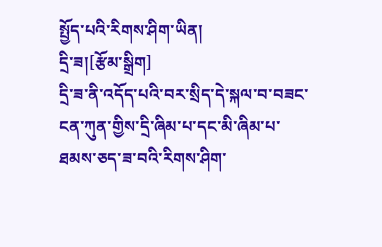སྤྱོད་པའི་རིགས་ཤིག་ཡིན།
དྲི་ཟ།[རྩོམ་སྒྲིག]
དྲི་ཟ་ནི་འདོད་པའི་བར་སྲིད་དེ་སྐལ་བ་བཟང་ངན་ཀུན་གྱིས་དྲི་ཞིམ་པ་དང་མི་ཞིམ་པ་ཐམས་ཅད་ཟ་བའི་རིགས་ཤིག་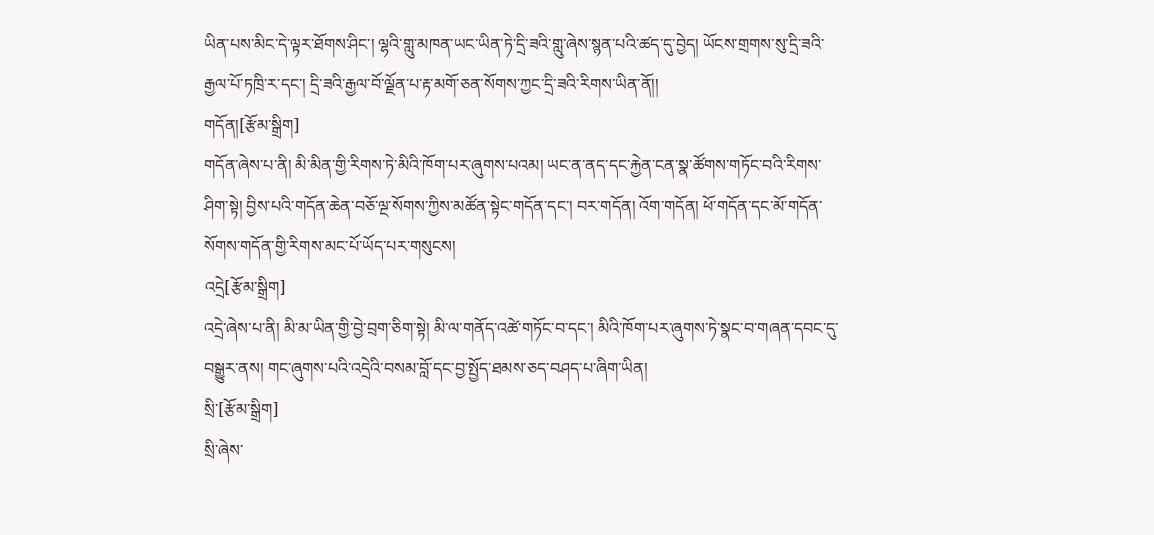ཡིན་པས་མིང་དེ་ལྟར་ཐོགས་ཤིང་། ལྷའི་གླུ་མཁན་ཡང་ཡིན་ཏེ་དྲི་ཟའི་གླུ་ཞེས་སྙན་པའི་ཚད་དུ་བྱེད། ཡོངས་གྲགས་སུ་དྲི་ཟའི་རྒྱལ་པོ་ཏཁྲི་ར་དང་། དྲི་ཟའི་རྒྱལ་བོ་ལྗོན་པ་རྟ་མགོ་ཅན་སོགས་ཀྱང་དྲི་ཟའི་རིགས་ཡིན་ནོ།།
གདོན།[རྩོམ་སྒྲིག]
གདོན་ཞེས་པ་ནི། མི་མིན་གྱི་རིགས་ཏེ་མིའི་ཁོག་པར་ཞུགས་པའམ། ཡང་ན་ནད་དང་རྐྱེན་ངན་སྣ་ཚོགས་གཏོང་བའི་རིགས་ཤིག་སྟེ། བྱིས་པའི་གདོན་ཆེན་བཅོ་ལྔ་སོགས་ཀྱིས་མཚོན་སྟེང་གདོན་དང་། བར་གདོན། འོག་གདོན། ཕོ་གདོན་དང་མོ་གདོན་སོགས་གདོན་གྱི་རིགས་མང་པོ་ཡོད་པར་གསུངས།
འདྲེ[རྩོམ་སྒྲིག]
འདྲེ་ཞེས་པ་ནི། མི་མ་ཡིན་གྱི་བྱེ་བྲག་ཅིག་སྟེ། མི་ལ་གནོད་འཚེ་གཏོང་བ་དང་། མིའི་ཁོག་པར་ཞུགས་ཏེ་སྣང་བ་གཞན་དབང་དུ་བསྒྱུར་ནས། གང་ཞུགས་པའི་འདྲེའི་བསམ་བློ་དང་བྱ་སྤྱོད་ཐམས་ཅད་བཤད་པ་ཞིག་ཡིན།
སྲི་[རྩོམ་སྒྲིག]
སྲི་ཞེས་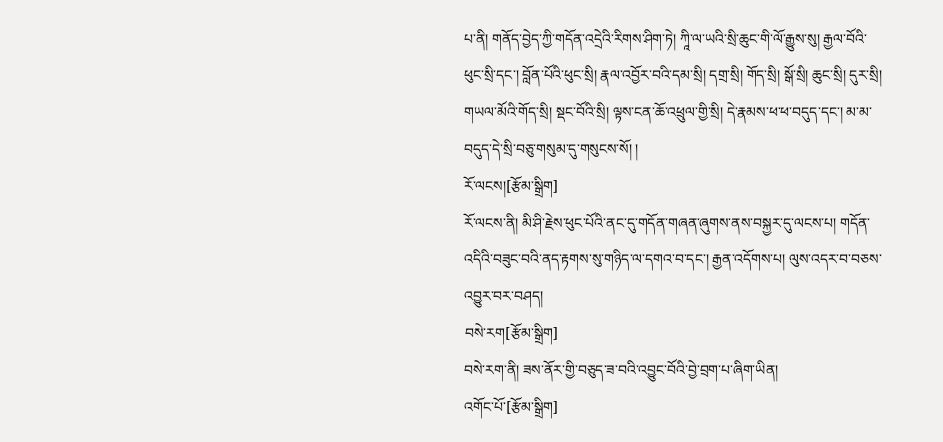པ་ནི། གནོད་བྱེད་ཀྱི་གདོན་འདྲེའི་རིགས་ཤིག་ཏེ། ཀཱི་ལ་ཡའི་སྲི་ཆུང་གི་ལོ་རྒྱུས་སུ། རྒྱལ་བོའི་ཕུང་སྲི་དང་། བློན་པོའི་ཕུང་སྲི། རྣལ་འབྱོར་བའི་དམ་སྲི། དགྲ་སྲི། གོད་སྲི། སྒོ་སྲི། ཆུང་སྲི། དུར་སྲི། གཡལ་མོའི་གོད་སྲི། སྡང་བོའི་སྲི། ལྟས་ངན་ཆོ་འཕྲུལ་གྱི་སྲི། དེ་རྣམས་ཕ་ཕ་བདུད་དང་། མ་མ་བདུད་དེ་སྲི་བཅུ་གསུམ་དུ་གསུངས་སོ། །
རོ་ལངས།[རྩོམ་སྒྲིག]
རོ་ལངས་ནི། མི་ཤི་རྗེས་ཕུང་པོའི་ནང་དུ་གདོན་གཞན་ཞུགས་ནས་བསྐྱར་དུ་ལངས་པ། གདོན་འདིའི་བཟུང་བའི་ནད་རྟགས་སུ་གཉིད་ལ་དགའ་བ་དང་། རྒྱན་འདོགས་པ། ལུས་འདར་བ་བཅས་འབྱུར་བར་བཤད།
བསེ་རག[རྩོམ་སྒྲིག]
བསེ་རག་ནི། ཟས་ནོར་གྱི་བཅུད་ཟ་བའི་འབྱུང་བོའི་བྱེ་བྲག་པ་ཞིག་ཡིན།
འགོང་པོ་[རྩོམ་སྒྲིག]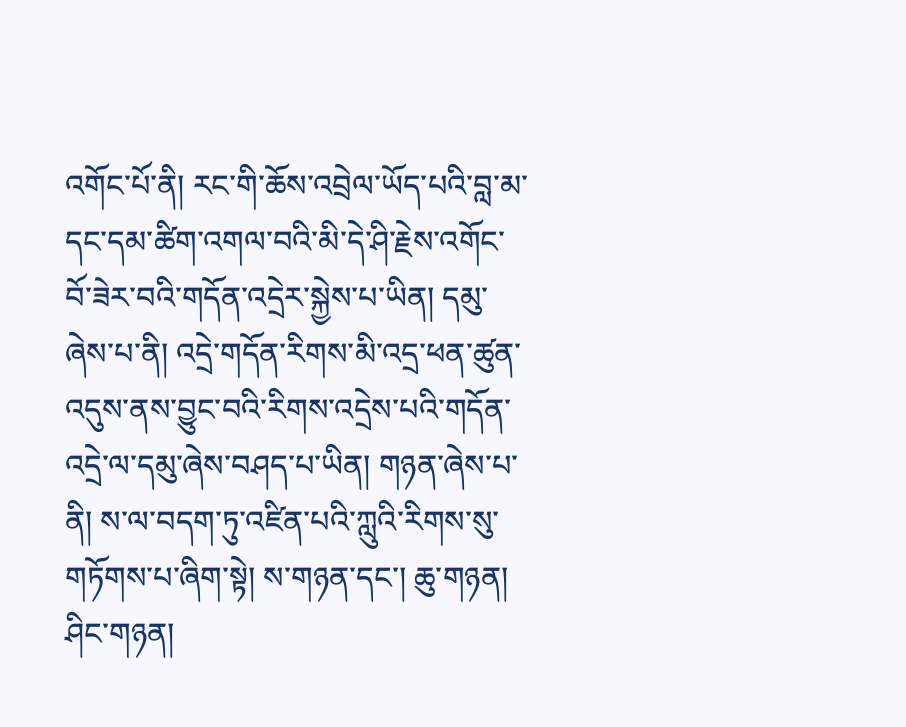འགོང་པོ་ནི། རང་གི་ཆོས་འབྲེལ་ཡོད་པའི་བླ་མ་དང་དམ་ཚིག་འགལ་བའི་མི་དེ་ཤི་རྗེས་འགོང་བོ་ཟེར་བའི་གདོན་འདྲེར་སྐྱེས་པ་ཡིན། དམུ་ཞེས་པ་ནི། འདྲེ་གདོན་རིགས་མི་འདྲ་ཕན་ཚུན་འདུས་ནས་བྱུང་བའི་རིགས་འདྲེས་པའི་གདོན་འདྲེ་ལ་དམུ་ཞེས་བཤད་པ་ཡིན། གཉན་ཞེས་པ་ནི། ས་ལ་བདག་ཏུ་འཛིན་པའི་ཀླུའི་རིགས་སུ་གཏོགས་པ་ཞིག་སྟེ། ས་གཉན་དང་། ཆུ་གཉན། ཤིང་གཉན།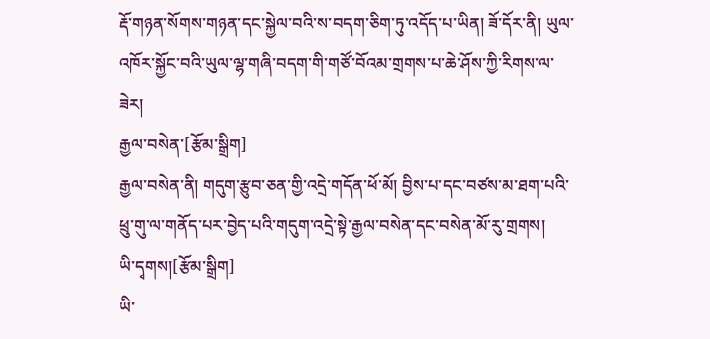རྡོ་གཉན་སོགས་གཉན་དང་སྐྱེལ་བའི་ས་བདག་ཅིག་ཏུ་འདོད་པ་ཡིན། ཟོ་དོར་ནི། ཡུལ་འཁོར་སྐྱོང་བའི་ཡུལ་ལྷ་གཞི་བདག་གི་གཙོ་བོའམ་གྲགས་པ་ཆེ་ཤོས་ཀྱི་རིགས་ལ་ཟེར།
རྒྱལ་བསེན་[རྩོམ་སྒྲིག]
རྒྱལ་བསེན་ནི། གདུག་རྩུབ་ཅན་གྱི་འདྲེ་གདོན་ཕོ་མོ། བྱིས་པ་དང་བཙས་མ་ཐག་པའི་ཕྲུ་གུ་ལ་གནོད་པར་བྱེད་པའི་གདུག་འདྲེ་སྟེ་རྒྱལ་བསེན་དང་བསེན་མོ་རུ་གྲགས།
ཡི་དྭགས།[རྩོམ་སྒྲིག]
ཡི་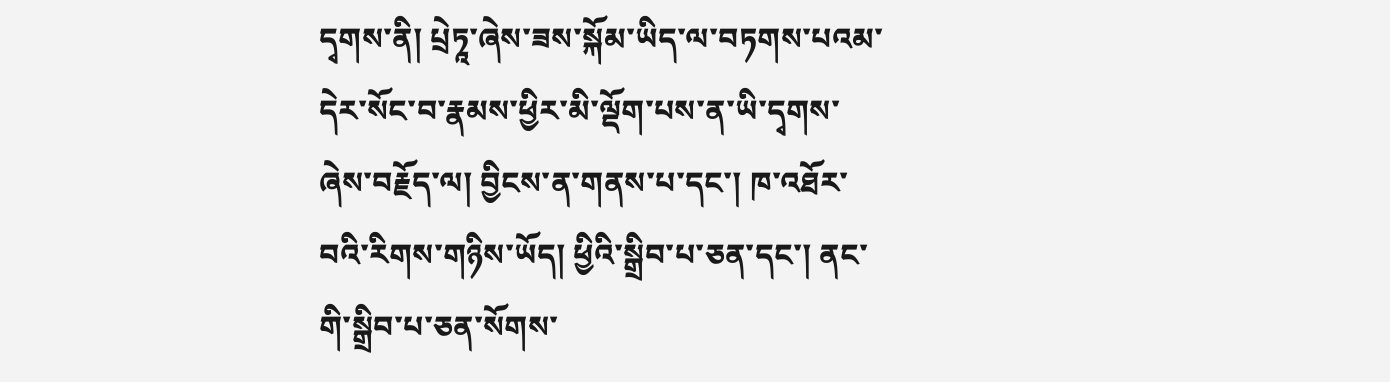དྭགས་ནི། པྲེཏཱ་ཞེས་ཟས་སྐོམ་ཡིད་ལ་བཏགས་པའམ་དེར་སོང་བ་རྣམས་ཕྱིར་མི་ལྡོག་པས་ན་ཡི་དྭགས་ཞེས་བརྗོད་ལ། བྱིངས་ན་གནས་པ་དང་། ཁ་འཐོར་བའི་རིགས་གཉིས་ཡོད། ཕྱིའི་སྒྲིབ་པ་ཅན་དང་། ནང་གི་སྒྲིབ་པ་ཅན་སོགས་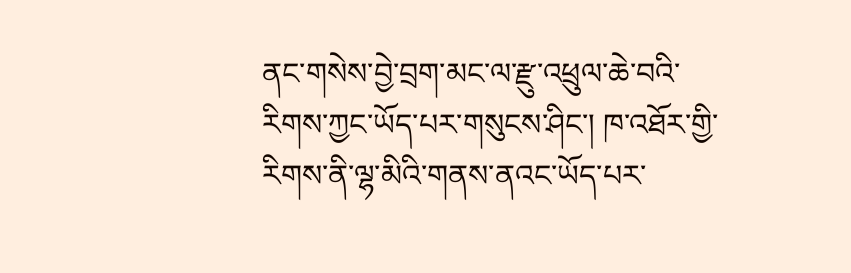ནང་གསེས་བྱེ་བྲག་མང་ལ་རྫུ་འཕྲུལ་ཆེ་བའི་རིགས་ཀྱང་ཡོད་པར་གསུངས་ཤིང་། ཁ་འཐོར་གྱི་རིགས་ནི་ལྷ་མིའི་གནས་ནའང་ཡོད་པར་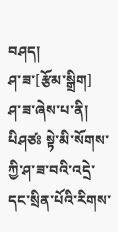བཤད།
ཤ་ཟ་[རྩོམ་སྒྲིག]
ཤ་ཟ་ཞེས་པ་ནི། པིཤཙཿ སྟེ་མི་སོགས་ཀྱི་ཤ་ཟ་བའི་འདྲེ་དང་སྲིན་པོའི་རིགས་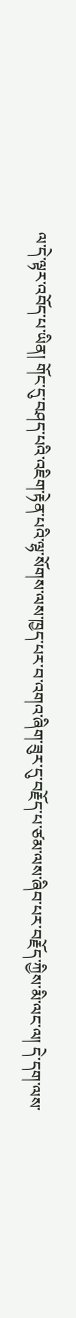ལ་དེ་ལྟར་འབོད་པ་ཡིན། གོང་དུ་བཤད་པའི་འཇིག་རྟེན་པའི་ལྷ་སོགས་ལས་ཁྱད་པར་བ་འགའ་ཞིག་ཟུར་དུ་བརྗོད་པ་ཙམ་ལས་ཞིབ་པར་བརྗོད་ཀྱིས་མི་ལང་ལ། དེ་དག་ལས་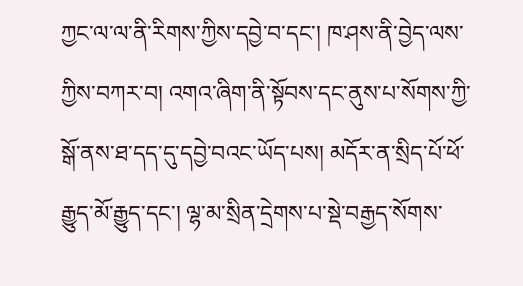ཀྱང་ལ་ལ་ནི་རིགས་ཀྱིས་དབྱེ་བ་དང་། ཁ་ཤས་ནི་བྱེད་ལས་ཀྱིས་བཀར་བ། འགའ་ཞིག་ནི་སྟོབས་དང་ནུས་པ་སོགས་ཀྱི་སྒོ་ནས་ཐ་དད་དུ་དབྱེ་བའང་ཡོད་པས། མདོར་ན་སྲིད་པོ་ཕོ་རྒྱུད་མོ་རྒྱུད་དང་། ལྷ་མ་སྲིན་དྲེགས་པ་སྡེ་བརྒྱད་སོགས་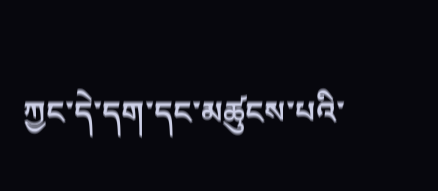ཀྱང་དེ་དག་དང་མཚུངས་པའི་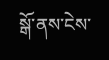སྒོ་ནས་ངེས་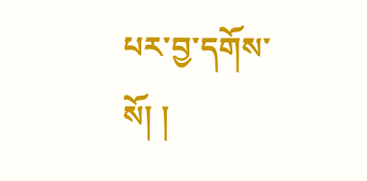པར་བྱ་དགོས་སོ། །